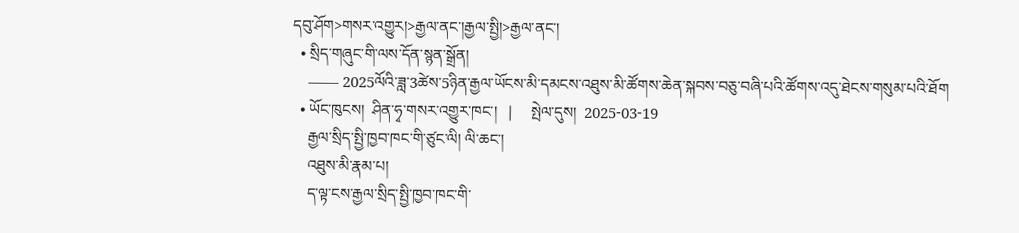དབུ་ཤོག>གསར་འགྱུར།>རྒྱལ་ནང་།རྒྱལ་སྤྱི།>རྒྱལ་ནང་།
  • སྲིད་གཞུང་གི་ལས་དོན་སྙན་སྒྲོན།
    —— 2025ལོའི་ཟླ་3ཚེས་5ཉིན་རྒྱལ་ཡོངས་མི་དམངས་འཐུས་མི་ཚོགས་ཆེན་སྐབས་བཅུ་བཞི་པའི་ཚོགས་འདུ་ཐེངས་གསུམ་པའི་ཐོག
  • ཡོང་ཁུངས།  ཤིན་ཧྭ་གསར་འགྱུར་ཁང་།   |     སྤེལ་དུས།  2025-03-19
    རྒྱལ་སྲིད་སྤྱི་ཁྱབ་ཁང་གི་ཙུང་ལི། ལི་ཆང་།
    འཐུས་མི་རྣམ་པ།
    ད་ལྟ་ངས་རྒྱལ་སྲིད་སྤྱི་ཁྱབ་ཁང་གི་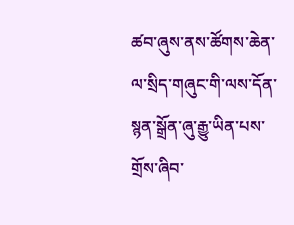ཚབ་ཞུས་ནས་ཚོགས་ཆེན་ལ་སྲིད་གཞུང་གི་ལས་དོན་སྙན་སྒྲོན་ཞུ་རྒྱུ་ཡིན་པས་གྲོས་ཞིབ་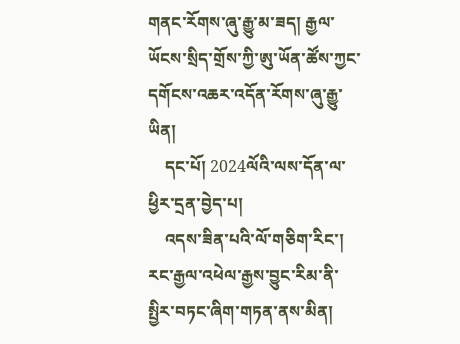གནང་རོགས་ཞུ་རྒྱུ་མ་ཟད། རྒྱལ་ཡོངས་སྲིད་གྲོས་ཀྱི་ཨུ་ཡོན་ཚོས་ཀྱང་དགོངས་འཆར་འདོན་རོགས་ཞུ་རྒྱུ་ཡིན།
    དང་པོ། 2024ལོའི་ལས་དོན་ལ་ཕྱིར་དྲན་བྱེད་པ།
    འདས་ཟིན་པའི་ལོ་གཅིག་རིང་། རང་རྒྱལ་འཕེལ་རྒྱས་བྱུང་རིམ་ནི་སྤྱིར་བཏང་ཞིག་གཏན་ནས་མིན།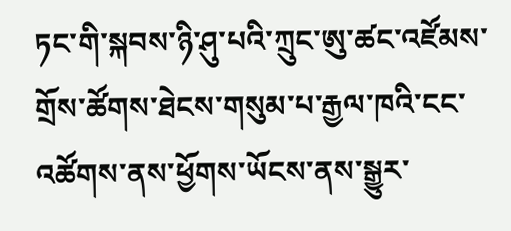ཏང་གི་སྐབས་ཉི་ཤུ་པའི་ཀྲུང་ཨུ་ཚང་འཛོམས་གྲོས་ཚོགས་ཐེངས་གསུམ་པ་རྒྱལ་ཁའི་ངང་འཚོགས་ནས་ཕྱོགས་ཡོངས་ནས་སྒྱུར་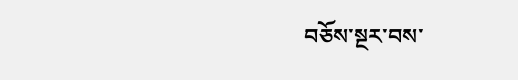བཅོས་སྔར་བས་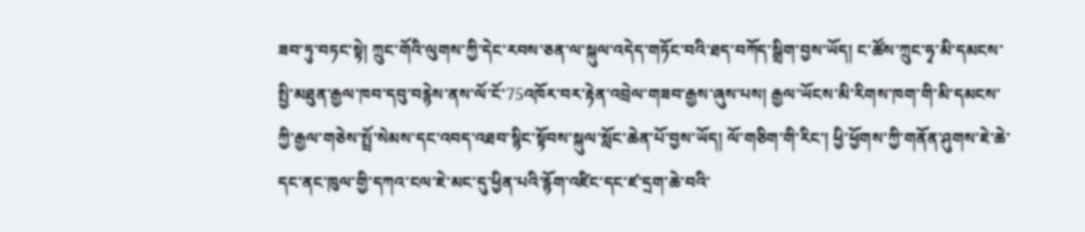ཟབ་ཏུ་བཏང་སྟེ། ཀྲུང་གོའི་ལུགས་ཀྱི་དེང་རབས་ཅན་ལ་སྐུལ་འདེད་གཏོང་བའི་ཐད་བཀོད་སྒྲིག་བྱས་ཡོད། ང་ཚོས་ཀྲུང་ཧྭ་མི་དམངས་སྤྱི་མཐུན་རྒྱལ་ཁབ་དབུ་བརྙེས་ནས་ལོ་ངོ་75འཁོར་བར་རྟེན་འབྲེལ་གཟབ་རྒྱས་ཞུས་པས། རྒྱལ་ཡོངས་མི་རིགས་ཁག་གི་མི་དམངས་ཀྱི་རྒྱལ་གཅེས་སྤྲོ་སེམས་དང་འབད་འཐབ་སྙིང་སྟོབས་སྐུལ་སློང་ཆེན་པོ་བྱས་ཡོད། ལོ་གཅིག་གི་རིང་། ཕྱི་ཕྱོགས་ཀྱི་གནོན་ཤུགས་ཇེ་ཆེ་དང་ནང་ཁུལ་གྱི་དཀའ་ངལ་ཇེ་མང་དུ་ཕྱིན་པའི་རྙོག་འཛིང་དང་ཛ་དྲག་ཆེ་བའི་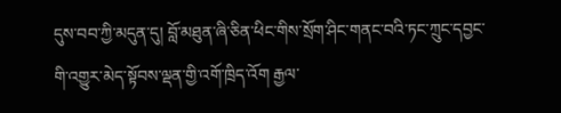དུས་བབ་ཀྱི་མདུན་དུ། བློ་མཐུན་ཞི་ཅིན་ཕིང་གིས་སྲོག་ཤིང་གནང་བའི་ཏང་ཀྲུང་དབྱང་གི་འགྱུར་མེད་སྟོབས་ལྡན་གྱི་འགོ་ཁྲིད་འོག རྒྱལ་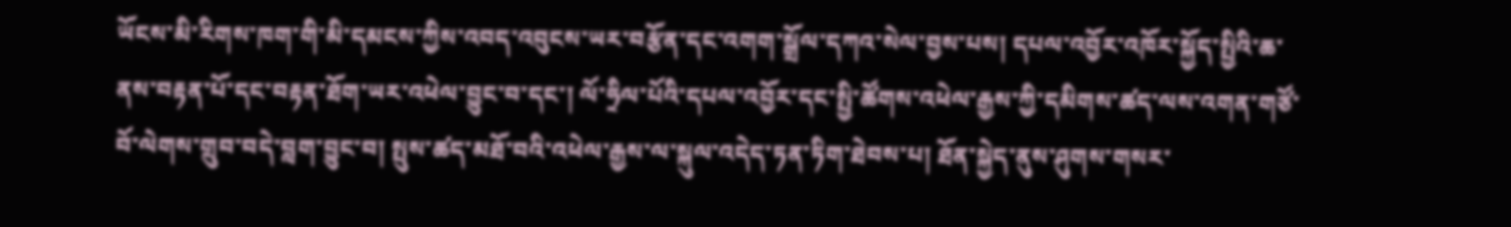ཡོངས་མི་རིགས་ཁག་གི་མི་དམངས་ཀྱིས་འབད་འབུངས་ཡར་བརྩོན་དང་འགག་སྒྲོལ་དཀའ་སེལ་བྱས་པས། དཔལ་འབྱོར་འཁོར་སྐྱོད་སྤྱིའི་ཆ་ནས་བརྟན་པོ་དང་བརྟན་ཐོག་ཡར་འཕེལ་བྱུང་བ་དང་། ལོ་ཧྲིལ་པོའི་དཔལ་འབྱོར་དང་སྤྱི་ཚོགས་འཕེལ་རྒྱས་ཀྱི་དམིགས་ཚད་ལས་འགན་གཙོ་བོ་ལེགས་གྲུབ་བདེ་བླག་བྱུང་བ། སྤུས་ཚད་མཐོ་བའི་འཕེལ་རྒྱས་ལ་སྐུལ་འདེད་ཏན་ཏིག་ཐེབས་པ། ཐོན་སྐྱེད་ནུས་ཤུགས་གསར་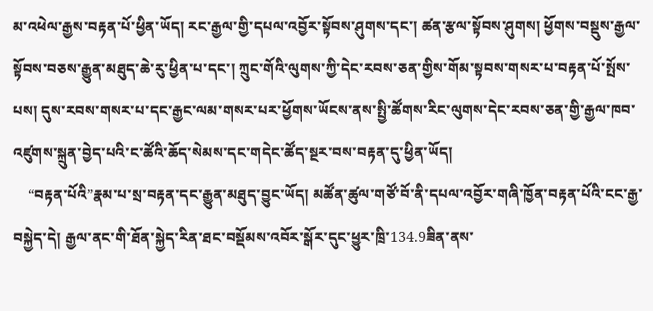མ་འཕེལ་རྒྱས་བརྟན་པོ་ཕྱིན་ཡོད། རང་རྒྱལ་གྱི་དཔལ་འབྱོར་སྟོབས་ཤུགས་དང་། ཚན་རྩལ་སྟོབས་ཤུགས། ཕྱོགས་བསྡུས་རྒྱལ་སྟོབས་བཅས་རྒྱུན་མཐུད་ཆེ་རུ་ཕྱིན་པ་དང་། ཀྲུང་གོའི་ལུགས་ཀྱི་དེང་རབས་ཅན་གྱིས་གོམ་སྟབས་གསར་པ་བརྟན་པོ་སྤོས་པས། དུས་རབས་གསར་པ་དང་རྒྱང་ལམ་གསར་པར་ཕྱོགས་ཡོངས་ནས་སྤྱི་ཚོགས་རིང་ལུགས་དེང་རབས་ཅན་གྱི་རྒྱལ་ཁབ་འཛུགས་སྐྲུན་བྱེད་པའི་ང་ཚོའི་ཆོད་སེམས་དང་གདེང་ཚོད་སྔར་བས་བརྟན་དུ་ཕྱིན་ཡོད།
    “བརྟན་པོའི”རྣམ་པ་སྲ་བརྟན་དང་རྒྱུན་མཐུད་བྱུང་ཡོད། མཚོན་ཚུལ་གཙོ་བོ་ནི་དཔལ་འབྱོར་གཞི་ཁྱོན་བརྟན་པོའི་ངང་རྒྱ་བསྐྱེད་དེ། རྒྱལ་ནང་གི་ཐོན་སྐྱེད་རིན་ཐང་བསྡོམས་འབོར་སྒོར་དུང་ཕྱུར་ཁྲི་134.9ཟིན་ནས་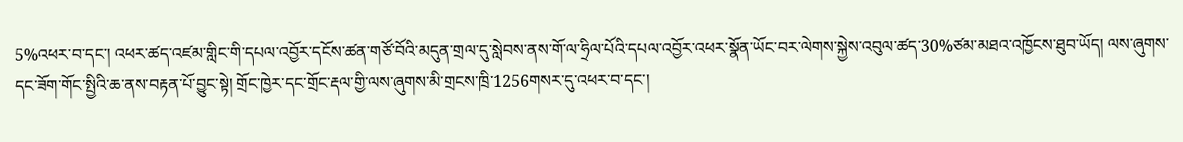5%འཕར་བ་དང་། འཕར་ཚད་འཛམ་གླིང་གི་དཔལ་འབྱོར་དངོས་ཚན་གཙོ་བོའི་མདུན་གྲལ་དུ་སླེབས་ནས་གོ་ལ་ཧྲིལ་པོའི་དཔལ་འབྱོར་འཕར་སྣོན་ཡོང་བར་ལེགས་སྐྱེས་འབུལ་ཚད་30%ཙམ་མཐའ་འཁྱོངས་ཐུབ་ཡོད། ལས་ཞུགས་དང་ཟོག་གོང་སྤྱིའི་ཆ་ནས་བརྟན་པོ་བྱུང་སྟེ། གྲོང་ཁྱེར་དང་གྲོང་རྡལ་གྱི་ལས་ཞུགས་མི་གྲངས་ཁྲི་1256གསར་དུ་འཕར་བ་དང་།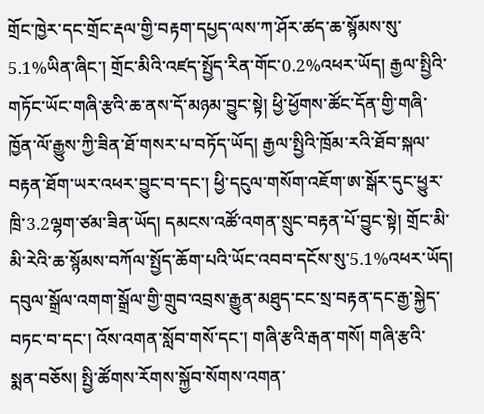གྲོང་ཁྱེར་དང་གྲོང་རྡལ་གྱི་བརྟག་དཔྱད་ལས་ཀ་ཤོར་ཚད་ཆ་སྙོམས་སུ་5.1%ཡིན་ཞིང་། གྲོང་མིའི་འཛད་སྤྱོད་རིན་གོང་0.2%འཕར་ཡོད། རྒྱལ་སྤྱིའི་གཏོང་ཡོང་གཞི་རྩའི་ཆ་ནས་དོ་མཉམ་བྱུང་སྟེ། ཕྱི་ཕྱོགས་ཚོང་དོན་གྱི་གཞི་ཁྱོན་ལོ་རྒྱུས་ཀྱི་ཟིན་ཐོ་གསར་པ་བཏོད་ཡོད། རྒྱལ་སྤྱིའི་ཁྲོམ་རའི་ཐོབ་སྐལ་བརྟན་ཐོག་ཡར་འཕར་བྱུང་བ་དང་། ཕྱི་དངུལ་གསོག་འཇོག་ཨ་སྒོར་དུང་ཕྱུར་ཁྲི་3.2ལྷག་ཙམ་ཟིན་ཡོད། དམངས་འཚོ་འགན་སྲུང་བརྟན་པོ་བྱུང་སྟེ། གྲོང་མི་མི་རེའི་ཆ་སྙོམས་བཀོལ་སྤྱོད་ཆོག་པའི་ཡོང་འབབ་དངོས་སུ་5.1%འཕར་ཡོད། དབུལ་སྒྲོལ་འགག་སྒྲོལ་གྱི་གྲུབ་འབྲས་རྒྱུན་མཐུད་ངང་སྲ་བརྟན་དང་རྒྱ་སྐྱེད་བཏང་བ་དང་། འོས་འགན་སློབ་གསོ་དང་། གཞི་རྩའི་རྒན་གསོ། གཞི་རྩའི་སྨན་བཅོས། སྤྱི་ཚོགས་རོགས་སྐྱོབ་སོགས་འགན་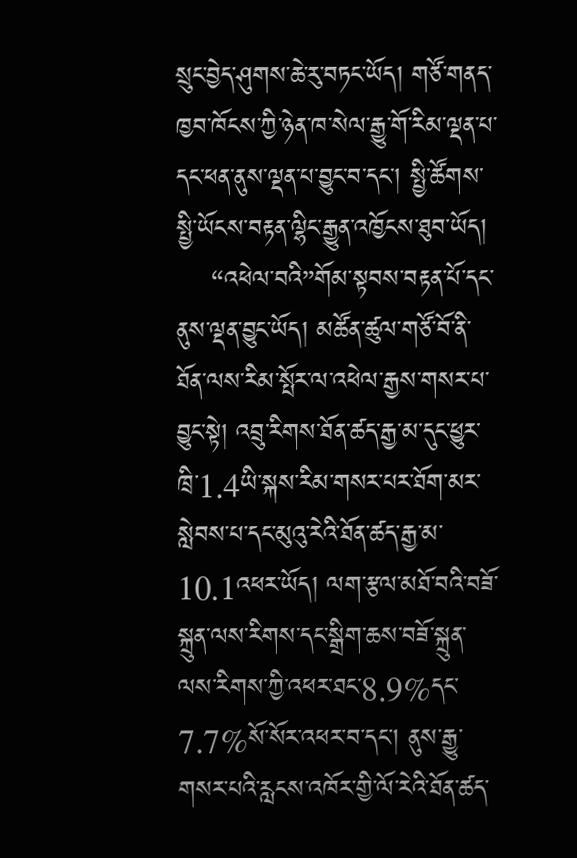སྲུང་བྱེད་ཤུགས་ཆེ་རུ་བཏང་ཡོད། གཙོ་གནད་ཁྱབ་ཁོངས་ཀྱི་ཉེན་ཁ་སེལ་རྒྱུ་གོ་རིམ་ལྡན་པ་དང་ཕན་ནུས་ལྡན་པ་བྱུང་བ་དང་། སྤྱི་ཚོགས་སྤྱི་ཡོངས་བརྟན་ལྷིང་རྒྱུན་འཁྱོངས་ཐུབ་ཡོད།
    “འཕེལ་བའི”གོམ་སྟབས་བརྟན་པོ་དང་ནུས་ལྡན་བྱུང་ཡོད། མཚོན་ཚུལ་གཙོ་བོ་ནི་ཐོན་ལས་རིམ་སྤོར་ལ་འཕེལ་རྒྱས་གསར་པ་བྱུང་སྟེ། འབྲུ་རིགས་ཐོན་ཚད་རྒྱ་མ་དུང་ཕྱུར་ཁྲི་1.4ཡི་སྐས་རིམ་གསར་པར་ཐོག་མར་སླེབས་པ་དང་མུའུ་རེའི་ཐོན་ཚད་རྒྱ་མ་10.1འཕར་ཡོད། ལག་རྩལ་མཐོ་བའི་བཟོ་སྐྲུན་ལས་རིགས་དང་སྒྲིག་ཆས་བཟོ་སྐྲུན་ལས་རིགས་ཀྱི་འཕར་ཐང་8.9%དང་7.7%སོ་སོར་འཕར་བ་དང་། ནུས་རྒྱུ་གསར་པའི་རླངས་འཁོར་གྱི་ལོ་རེའི་ཐོན་ཚད་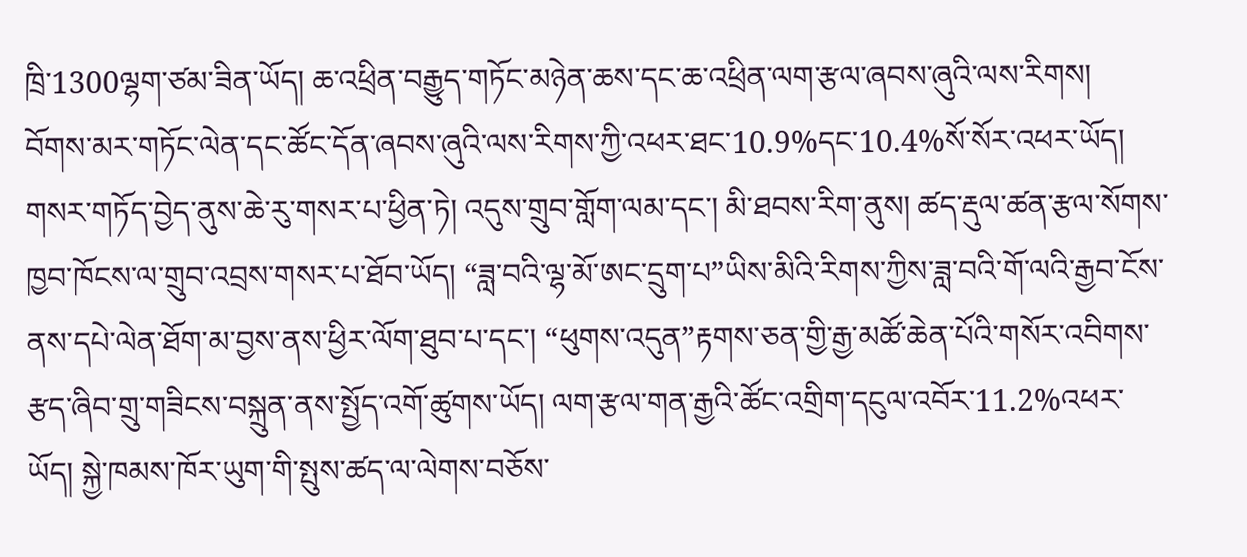ཁྲི་1300ལྷག་ཙམ་ཟིན་ཡོད། ཆ་འཕྲིན་བརྒྱུད་གཏོང་མཉེན་ཆས་དང་ཆ་འཕྲིན་ལག་རྩལ་ཞབས་ཞུའི་ལས་རིགས། བོགས་མར་གཏོང་ལེན་དང་ཚོང་དོན་ཞབས་ཞུའི་ལས་རིགས་ཀྱི་འཕར་ཐང་10.9%དང་10.4%སོ་སོར་འཕར་ཡོད། གསར་གཏོད་བྱེད་ནུས་ཆེ་རུ་གསར་པ་ཕྱིན་ཏེ། འདུས་གྲུབ་གློག་ལམ་དང་། མི་ཐབས་རིག་ནུས། ཚད་རྡུལ་ཚན་རྩལ་སོགས་ཁྱབ་ཁོངས་ལ་གྲུབ་འབྲས་གསར་པ་ཐོབ་ཡོད། “ཟླ་བའི་ལྷ་མོ་ཨང་དྲུག་པ”ཡིས་མིའི་རིགས་ཀྱིས་ཟླ་བའི་གོ་ལའི་རྒྱབ་ངོས་ནས་དཔེ་ལེན་ཐོག་མ་བྱས་ནས་ཕྱིར་ལོག་ཐུབ་པ་དང་། “ཕུགས་འདུན”རྟགས་ཅན་གྱི་རྒྱ་མཚོ་ཆེན་པོའི་གསོར་འབིགས་རྩད་ཞིབ་གྲུ་གཟིངས་བསྐྲུན་ནས་སྤྱོད་འགོ་ཚུགས་ཡོད། ལག་རྩལ་གན་རྒྱའི་ཚོང་འགྲིག་དངུལ་འབོར་11.2%འཕར་ཡོད། སྐྱེ་ཁམས་ཁོར་ཡུག་གི་སྤུས་ཚད་ལ་ལེགས་བཅོས་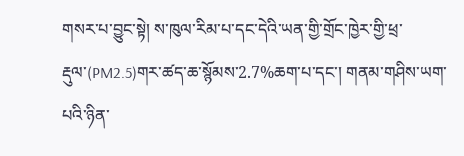གསར་པ་བྱུང་སྟེ། ས་ཁུལ་རིམ་པ་དང་དེའི་ཡན་གྱི་གྲོང་ཁྱེར་གྱི་ཕྲ་རྡུལ་(PM2.5)གར་ཚད་ཆ་སྙོམས་2.7%ཆག་པ་དང་། གནམ་གཤིས་ཡག་པའི་ཉིན་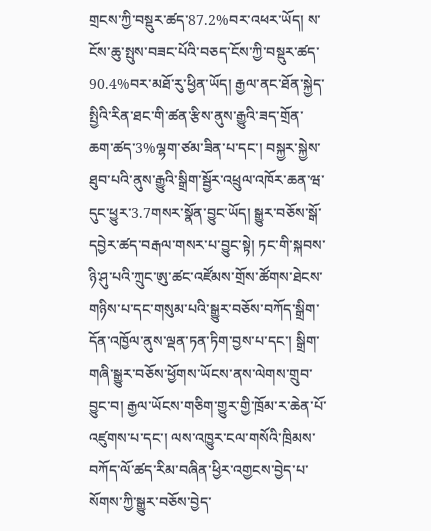གྲངས་ཀྱི་བསྡུར་ཚད་87.2%བར་འཕར་ཡོད། ས་ངོས་ཆུ་སྤུས་བཟང་པོའི་བཅད་ངོས་ཀྱི་བསྡུར་ཚད་90.4%བར་མཐོ་རུ་ཕྱིན་ཡོད། རྒྱལ་ནང་ཐོན་སྐྱེད་སྤྱིའི་རིན་ཐང་གི་ཚན་རྩིས་ནུས་རྒྱུའི་ཟད་གྲོན་ཆག་ཚད་3%ལྷག་ཙམ་ཟིན་པ་དང་། བསྐྱར་སྐྱེས་ཐུབ་པའི་ནུས་རྒྱུའི་སྒྲིག་སྦྱོར་འཕྲུལ་འཁོར་ཆན་ཝ་དུང་ཕྱུར་3.7གསར་སྣོན་བྱུང་ཡོད། སྒྱུར་བཅོས་སྒོ་དབྱེར་ཚད་བརྒལ་གསར་པ་བྱུང་སྟེ། ཏང་གི་སྐབས་ཉི་ཤུ་པའི་ཀྲུང་ཨུ་ཚང་འཛོམས་གྲོས་ཚོགས་ཐེངས་གཉིས་པ་དང་གསུམ་པའི་སྒྱུར་བཅོས་བཀོད་སྒྲིག་དོན་འཁྱོལ་ནུས་ལྡན་ཏན་ཏིག་བྱས་པ་དང་། སྒྲིག་གཞི་སྒྱུར་བཅོས་ཕྱོགས་ཡོངས་ནས་ལེགས་གྲུབ་བྱུང་བ། རྒྱལ་ཡོངས་གཅིག་གྱུར་གྱི་ཁྲོམ་ར་ཆེན་པོ་འཛུགས་པ་དང་། ལས་འཁྱུར་ངལ་གསོའི་ཁྲིམས་བཀོད་ལོ་ཚད་རིམ་བཞིན་ཕྱིར་འགྱངས་བྱེད་པ་སོགས་ཀྱི་སྒྱུར་བཅོས་བྱེད་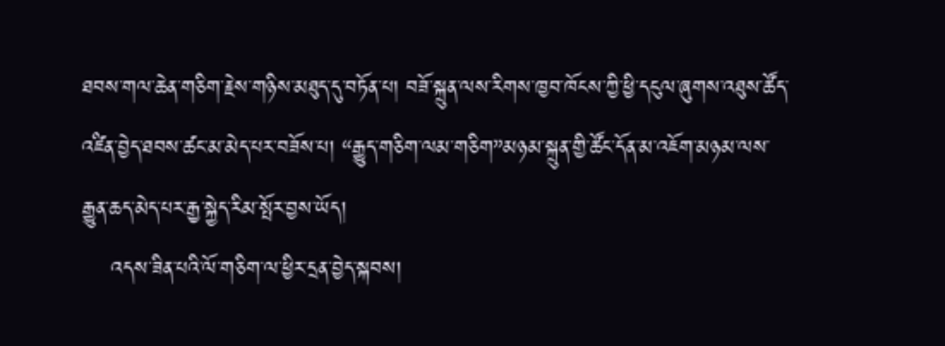ཐབས་གལ་ཆེན་གཅིག་རྗེས་གཉིས་མཐུད་དུ་བཏོན་པ། བཟོ་སྐྲུན་ལས་རིགས་ཁྱབ་ཁོངས་ཀྱི་ཕྱི་དངུལ་ཞུགས་འཐུས་ཚོད་འཛིན་བྱེད་ཐབས་ཚང་མ་མེད་པར་བཟོས་པ། “རྒྱུད་གཅིག་ལམ་གཅིག”མཉམ་སྐྲུན་གྱི་ཚོང་དོན་མ་འཇོག་མཉམ་ལས་རྒྱུན་ཆད་མེད་པར་རྒྱ་སྐྱེད་རིམ་སྤོར་བྱས་ཡོད།
    འདས་ཟིན་པའི་ལོ་གཅིག་ལ་ཕྱིར་དྲན་བྱེད་སྐབས།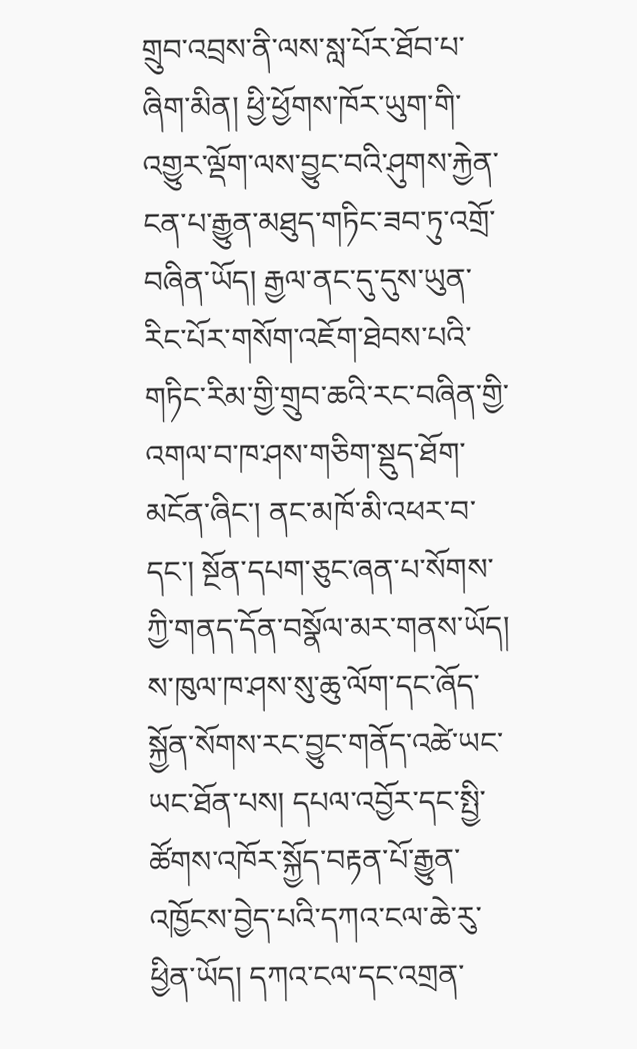གྲུབ་འབྲས་ནི་ལས་སླ་པོར་ཐོབ་པ་ཞིག་མིན། ཕྱི་ཕྱོགས་ཁོར་ཡུག་གི་འགྱུར་ལྡོག་ལས་བྱུང་བའི་ཤུགས་རྐྱེན་ངན་པ་རྒྱུན་མཐུད་གཏིང་ཟབ་ཏུ་འགྲོ་བཞིན་ཡོད། རྒྱལ་ནང་དུ་དུས་ཡུན་རིང་པོར་གསོག་འཇོག་ཐེབས་པའི་གཏིང་རིམ་གྱི་གྲུབ་ཆའི་རང་བཞིན་གྱི་འགལ་བ་ཁ་ཤས་གཅིག་སྡུད་ཐོག་མངོན་ཞིང་། ནང་མཁོ་མི་འཕར་བ་དང་། སྔོན་དཔག་ཅུང་ཞན་པ་སོགས་ཀྱི་གནད་དོན་བསྣོལ་མར་གནས་ཡོད། ས་ཁུལ་ཁ་ཤས་སུ་ཆུ་ལོག་དང་ཞོད་སྐྱོན་སོགས་རང་བྱུང་གནོད་འཚེ་ཡང་ཡང་ཐོན་པས། དཔལ་འབྱོར་དང་སྤྱི་ཚོགས་འཁོར་སྐྱོད་བརྟན་པོ་རྒྱུན་འཁྱོངས་བྱེད་པའི་དཀའ་ངལ་ཆེ་རུ་ཕྱིན་ཡོད། དཀའ་ངལ་དང་འགྲན་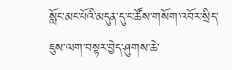སློང་མང་པོའི་མདུན་དུ་ང་ཚོས་གསོག་འབོར་སྲིད་ཇུས་ལག་བསྟར་བྱེད་ཤུགས་ཆེ་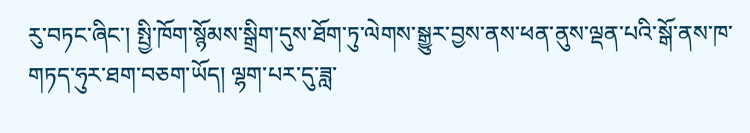རུ་བཏང་ཞིང་། སྤྱི་ཁོག་སྙོམས་སྒྲིག་དུས་ཐོག་ཏུ་ལེགས་སྒྱུར་བྱས་ནས་ཕན་ནུས་ལྡན་པའི་སྒོ་ནས་ཁ་གཏད་ཧུར་ཐག་བཅག་ཡོད། ལྷག་པར་དུ་ཟླ་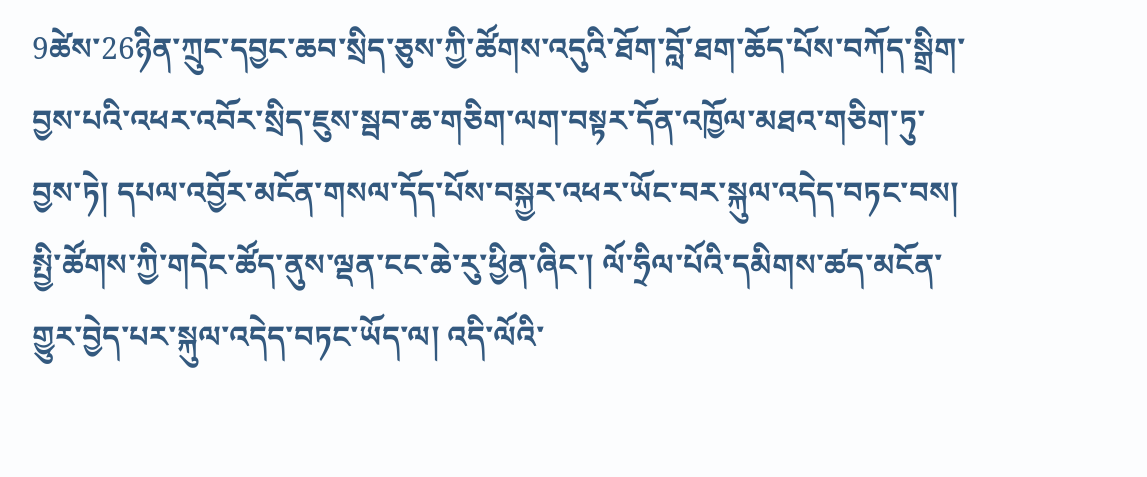9ཚེས་26ཉིན་ཀྲུང་དབྱང་ཆབ་སྲིད་ཅུས་ཀྱི་ཚོགས་འདུའི་ཐོག་བློ་ཐག་ཆོད་པོས་བཀོད་སྒྲིག་བྱས་པའི་འཕར་འབོར་སྲིད་ཇུས་སྦབ་ཆ་གཅིག་ལག་བསྟར་དོན་འཁྱོལ་མཐའ་གཅིག་ཏུ་བྱས་ཏེ། དཔལ་འབྱོར་མངོན་གསལ་དོད་པོས་བསྐྱར་འཕར་ཡོང་བར་སྐུལ་འདེད་བཏང་བས། སྤྱི་ཚོགས་ཀྱི་གདེང་ཚོད་ནུས་ལྡན་ངང་ཆེ་རུ་ཕྱིན་ཞིང་། ལོ་ཧྲིལ་པོའི་དམིགས་ཚད་མངོན་གྱུར་བྱེད་པར་སྐུལ་འདེད་བཏང་ཡོད་ལ། འདི་ལོའི་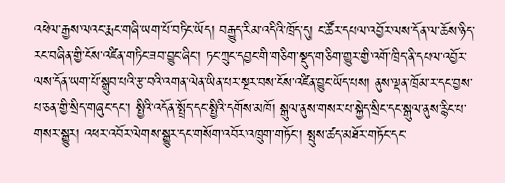འཕེལ་རྒྱས་ལའང་རྨང་གཞི་ཡག་པོ་བཏིང་ཡོད། བརྒྱུད་རིམ་འདིའི་ཁྲོད་དུ། ང་ཚོར་དཔལ་འབྱོར་ལས་དོན་ལ་ཆོས་ཉིད་རང་བཞིན་གྱི་ངོས་འཛིན་གཏིང་ཟབ་བྱུང་ཞིང་། ཏང་ཀྲུང་དབྱང་གི་གཅིག་སྡུད་གཅིག་གྱུར་གྱི་འགོ་ཁྲིད་ནི་དཔལ་འབྱོར་ལས་དོན་ཡག་པོ་སྒྲུབ་པའི་རྩ་བའི་འགན་ལེན་ཡིན་པར་སྔར་བས་ངོས་འཛིན་བྱུང་ཡོད་པས། ནུས་ལྡན་ཁྲོམ་ར་དང་བྱས་པ་ཅན་གྱི་སྲིད་གཞུང་དང་། སྤྱིའི་འདོན་སྤྲོད་དང་སྤྱིའི་དགོས་མཁོ། སྒུལ་ནུས་གསར་པ་སྐྱེད་སྲིང་དང་སྒུལ་ནུས་རྙིང་པ་གསར་སྒྱུར། འཕར་འབོར་ལེགས་སྒྱུར་དང་གསོག་འབོར་འཁྲུག་གཏོང་། སྤུས་ཚད་མཐོར་གཏོང་དང་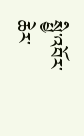སྤྱི་འབོར་ཆེར་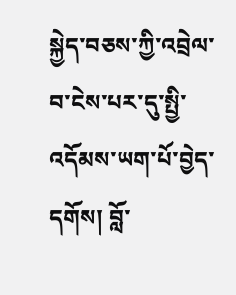སྐྱེད་བཅས་ཀྱི་འབྲེལ་བ་ངེས་པར་དུ་སྤྱི་འདོམས་ཡག་པོ་བྱེད་དགོས། བློ་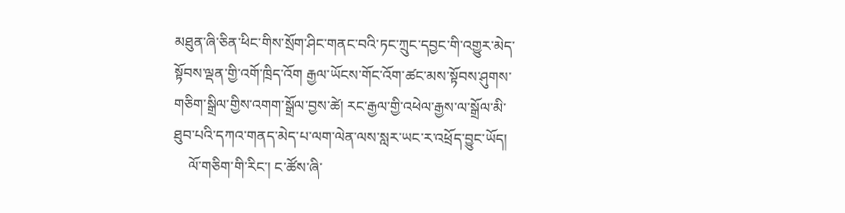མཐུན་ཞི་ཅིན་ཕིང་གིས་སྲོག་ཤིང་གནང་བའི་ཏང་ཀྲུང་དབྱང་གི་འགྱུར་མེད་སྟོབས་ལྡན་གྱི་འགོ་ཁྲིད་འོག རྒྱལ་ཡོངས་གོང་འོག་ཚང་མས་སྟོབས་ཤུགས་གཅིག་སྒྲིལ་གྱིས་འགག་སྒྲོལ་བྱས་ཚེ། རང་རྒྱལ་གྱི་འཕེལ་རྒྱས་ལ་སྒྲོལ་མི་ཐུབ་པའི་དཀའ་གནད་མེད་པ་ལག་ལེན་ལས་སླར་ཡང་ར་འཕྲོད་བྱུང་ཡོད།
    ལོ་གཅིག་གི་རིང་། ང་ཚོས་ཞི་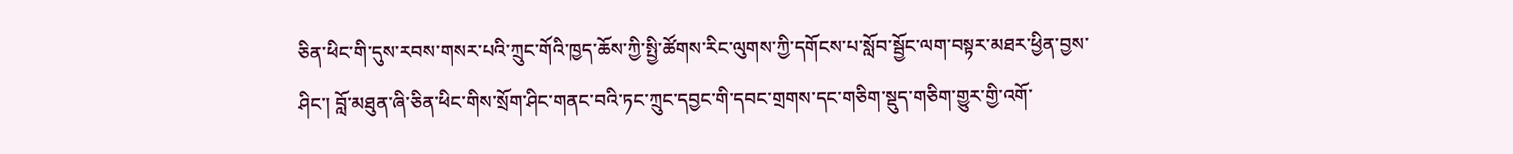ཅིན་ཕིང་གི་དུས་རབས་གསར་པའི་ཀྲུང་གོའི་ཁྱད་ཆོས་ཀྱི་སྤྱི་ཚོགས་རིང་ལུགས་ཀྱི་དགོངས་པ་སློབ་སྦྱོང་ལག་བསྟར་མཐར་ཕྱིན་བྱས་ཤིང་། བློ་མཐུན་ཞི་ཅིན་ཕིང་གིས་སྲོག་ཤིང་གནང་བའི་ཏང་ཀྲུང་དབྱང་གི་དབང་གྲགས་དང་གཅིག་སྡུད་གཅིག་གྱུར་གྱི་འགོ་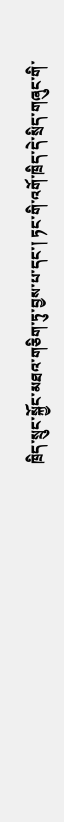ཁྲིད་སྲུང་སྐྱོང་མཐའ་གཅིག་ཏུ་བྱས་པ་དང་། ཏང་གི་འགོ་ཁྲིད་དེ་སྲིད་གཞུང་གི་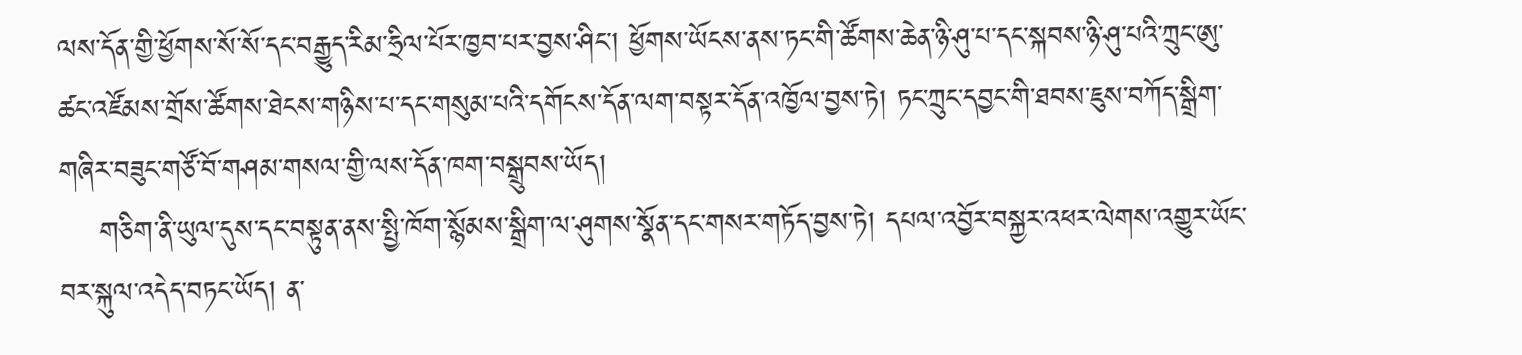ལས་དོན་གྱི་ཕྱོགས་སོ་སོ་དང་བརྒྱུད་རིམ་ཧྲིལ་པོར་ཁྱབ་པར་བྱས་ཤིང་། ཕྱོགས་ཡོངས་ནས་ཏང་གི་ཚོགས་ཆེན་ཉི་ཤུ་པ་དང་སྐབས་ཉི་ཤུ་པའི་ཀྲུང་ཨུ་ཚང་འཛོམས་གྲོས་ཚོགས་ཐེངས་གཉིས་པ་དང་གསུམ་པའི་དགོངས་དོན་ལག་བསྟར་དོན་འཁྱོལ་བྱས་ཏེ། ཏང་ཀྲུང་དབྱང་གི་ཐབས་ཇུས་བཀོད་སྒྲིག་གཞིར་བཟུང་གཙོ་བོ་གཤམ་གསལ་གྱི་ལས་དོན་ཁག་བསྒྲུབས་ཡོད།
    གཅིག་ནི་ཡུལ་དུས་དང་བསྟུན་ནས་སྤྱི་ཁོག་སྙོམས་སྒྲིག་ལ་ཤུགས་སྣོན་དང་གསར་གཏོད་བྱས་ཏེ། དཔལ་འབྱོར་བསྐྱར་འཕར་ལེགས་འགྱུར་ཡོང་བར་སྐུལ་འདེད་བཏང་ཡོད། ན་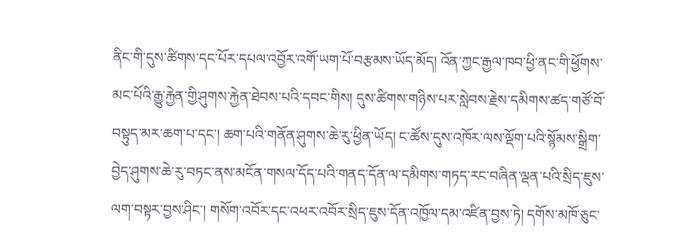ནིང་གི་དུས་ཚིགས་དང་པོར་དཔལ་འབྱོར་འགོ་ཡག་པོ་བརྩམས་ཡོད་མོད། འོན་ཀྱང་རྒྱལ་ཁབ་ཕྱི་ནང་གི་ཕྱོགས་མང་པོའི་རྒྱུ་རྐྱེན་གྱི་ཤུགས་རྐྱེན་ཐེབས་པའི་དབང་གིས། དུས་ཚིགས་གཉིས་པར་སླེབས་རྗེས་དམིགས་ཚད་གཙོ་བོ་བསྟུད་མར་ཆག་པ་དང་། ཆག་པའི་གནོན་ཤུགས་ཆེ་རུ་ཕྱིན་ཡོད། ང་ཚོས་དུས་འཁོར་ལས་ལྡོག་པའི་སྙོམས་སྒྲིག་བྱེད་ཤུགས་ཆེ་རུ་བཏང་ནས་མངོན་གསལ་དོད་པའི་གནད་དོན་ལ་དམིགས་གཏད་རང་བཞིན་ལྡན་པའི་སྲིད་ཇུས་ལག་བསྟར་བྱས་ཤིང་། གསོག་འབོར་དང་འཕར་འབོར་སྲིད་ཇུས་དོན་འཁྱོལ་དམ་འཛིན་བྱས་ཏེ། དགོས་མཁོ་ཅུང་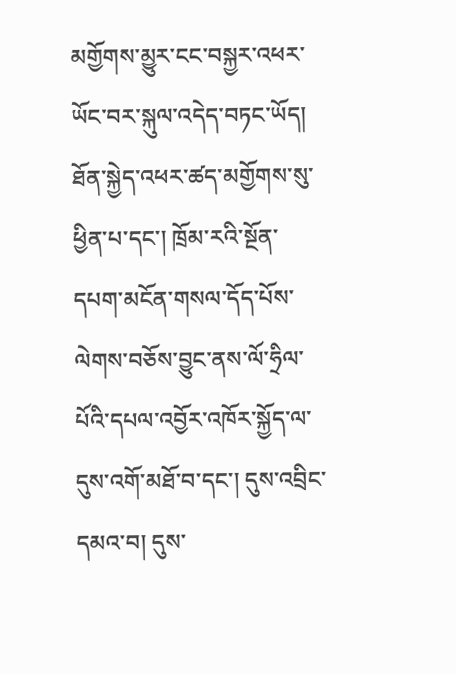མགྱོགས་མྱུར་ངང་བསྐྱར་འཕར་ཡོང་བར་སྐུལ་འདེད་བཏང་ཡོད། ཐོན་སྐྱེད་འཕར་ཚད་མགྱོགས་སུ་ཕྱིན་པ་དང་། ཁྲོམ་རའི་སྔོན་དཔག་མངོན་གསལ་དོད་པོས་ལེགས་བཅོས་བྱུང་ནས་ལོ་ཧྲིལ་པོའི་དཔལ་འབྱོར་འཁོར་སྐྱོད་ལ་དུས་འགོ་མཐོ་བ་དང་། དུས་འབྲིང་དམའ་བ། དུས་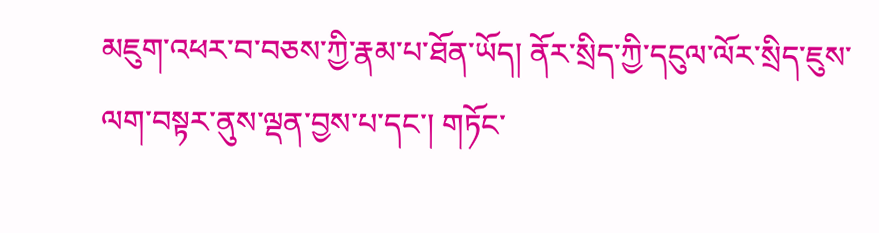མཇུག་འཕར་བ་བཅས་ཀྱི་རྣམ་པ་ཐོན་ཡོད། ནོར་སྲིད་ཀྱི་དངུལ་ལོར་སྲིད་ཇུས་ལག་བསྟར་ནུས་ལྡན་བྱས་པ་དང་། གཏོང་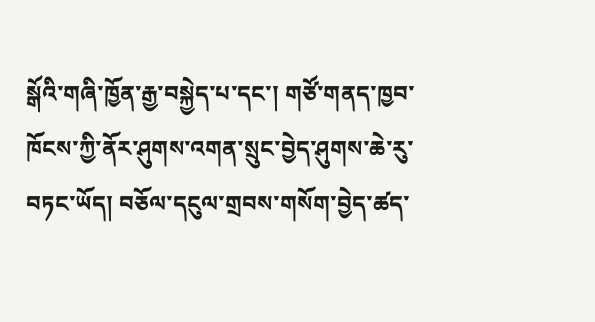སྒོའི་གཞི་ཁྱོན་རྒྱ་བསྐྱེད་པ་དང་། གཙོ་གནད་ཁྱབ་ཁོངས་ཀྱི་ནོར་ཤུགས་འགན་སྲུང་བྱེད་ཤུགས་ཆེ་རུ་བཏང་ཡོད། བཅོལ་དངུལ་གྲབས་གསོག་བྱེད་ཚད་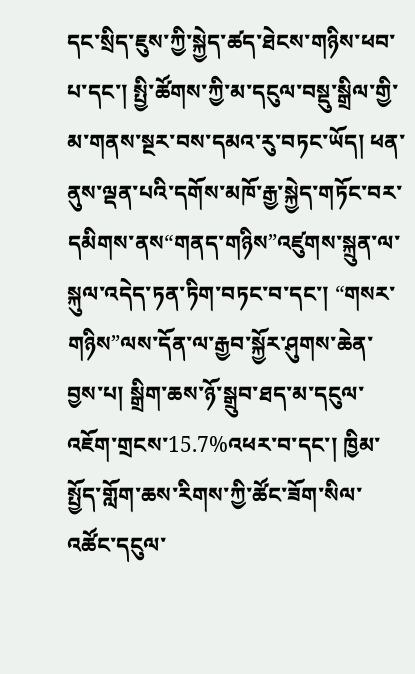དང་སྲིད་ཇུས་ཀྱི་སྐྱེད་ཚད་ཐེངས་གཉིས་ཕབ་པ་དང་། སྤྱི་ཚོགས་ཀྱི་མ་དངུལ་བསྡུ་སྒྲིལ་གྱི་མ་གནས་སྔར་བས་དམའ་རུ་བཏང་ཡོད། ཕན་ནུས་ལྡན་པའི་དགོས་མཁོ་རྒྱ་སྐྱེད་གཏོང་བར་དམིགས་ནས“གནད་གཉིས”འཛུགས་སྐྲུན་ལ་སྐུལ་འདེད་ཏན་ཏིག་བཏང་བ་དང་། “གསར་གཉིས”ལས་དོན་ལ་རྒྱབ་སྐྱོར་ཤུགས་ཆེན་བྱས་པ། སྒྲིག་ཆས་ཉོ་སྒྲུབ་ཐད་མ་དངུལ་འཇོག་གྲངས་15.7%འཕར་བ་དང་། ཁྱིམ་སྤྱོད་གློག་ཆས་རིགས་ཀྱི་ཚོང་ཟོག་སིལ་འཚོང་དངུལ་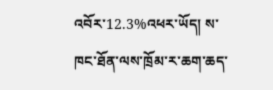འབོར་12.3%འཕར་ཡོད། ས་ཁང་ཐོན་ལས་ཁྲོམ་ར་ཆག་ཆད་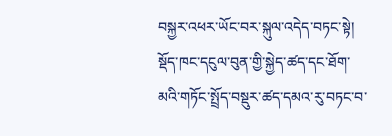བསྐྱར་འཕར་ཡོང་བར་སྐུལ་འདེད་བཏང་སྟེ། སྡོད་ཁང་དངུལ་བུན་གྱི་སྐྱེད་ཚད་དང་ཐོག་མའི་གཏོང་སྤྲོད་བསྡུར་ཚད་དམའ་རུ་བཏང་བ་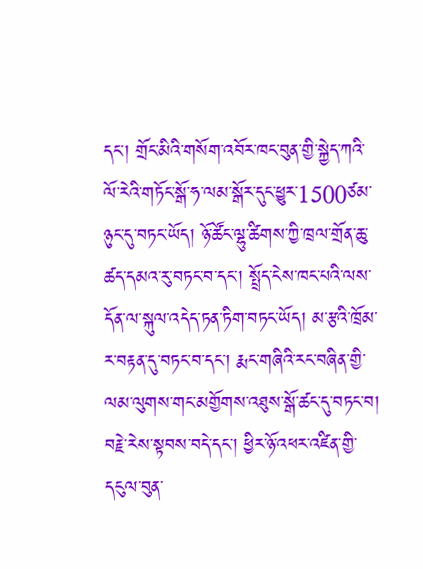དང་། གྲོང་མིའི་གསོག་འབོར་ཁང་བུན་གྱི་སྐྱེད་ཀའི་ལོ་རེའི་གཏོང་སྒོ་ཧ་ལམ་སྒོར་དུང་ཕྱུར་1500ཙམ་ཉུང་དུ་བཏང་ཡོད། ཉོ་ཚོང་ལྷུ་ཚིགས་ཀྱི་ཁྲལ་གྲོན་ཆུ་ཚད་དམའ་རུ་བཏང་བ་དང་། སྤྲོད་ངེས་ཁང་པའི་ལས་དོན་ལ་སྐུལ་འདེད་ཏན་ཏིག་བཏང་ཡོད། མ་རྩའི་ཁྲོམ་ར་བརྟན་དུ་བཏང་བ་དང་། རྨང་གཞིའི་རང་བཞིན་གྱི་ལམ་ལུགས་གང་མགྱོགས་འཐུས་སྒོ་ཚང་དུ་བཏང་བ། བརྗེ་རེས་སྟབས་བདེ་དང་། ཕྱིར་ཉོ་འཕར་འཛིན་གྱི་དངུལ་བུན་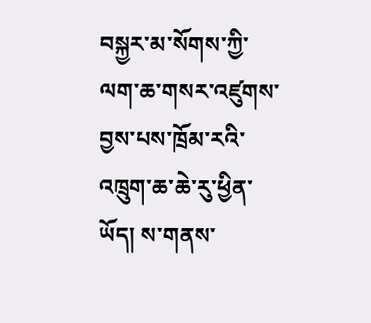བསྐྱར་མ་སོགས་ཀྱི་ལག་ཆ་གསར་འཛུགས་བྱས་པས་ཁྲོམ་རའི་འཁྲུག་ཆ་ཆེ་རུ་ཕྱིན་ཡོད། ས་གནས་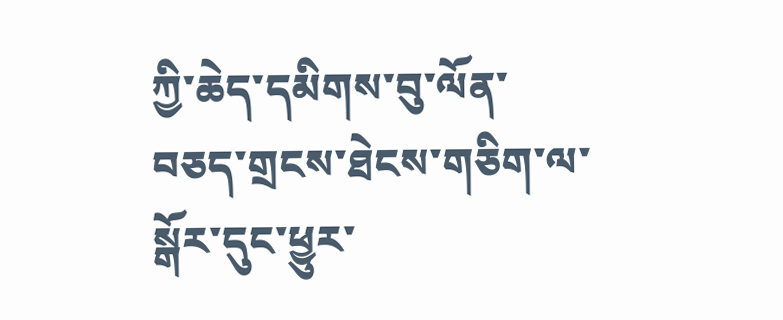ཀྱི་ཆེད་དམིགས་བུ་ལོན་བཅད་གྲངས་ཐེངས་གཅིག་ལ་སྒོར་དུང་ཕྱུར་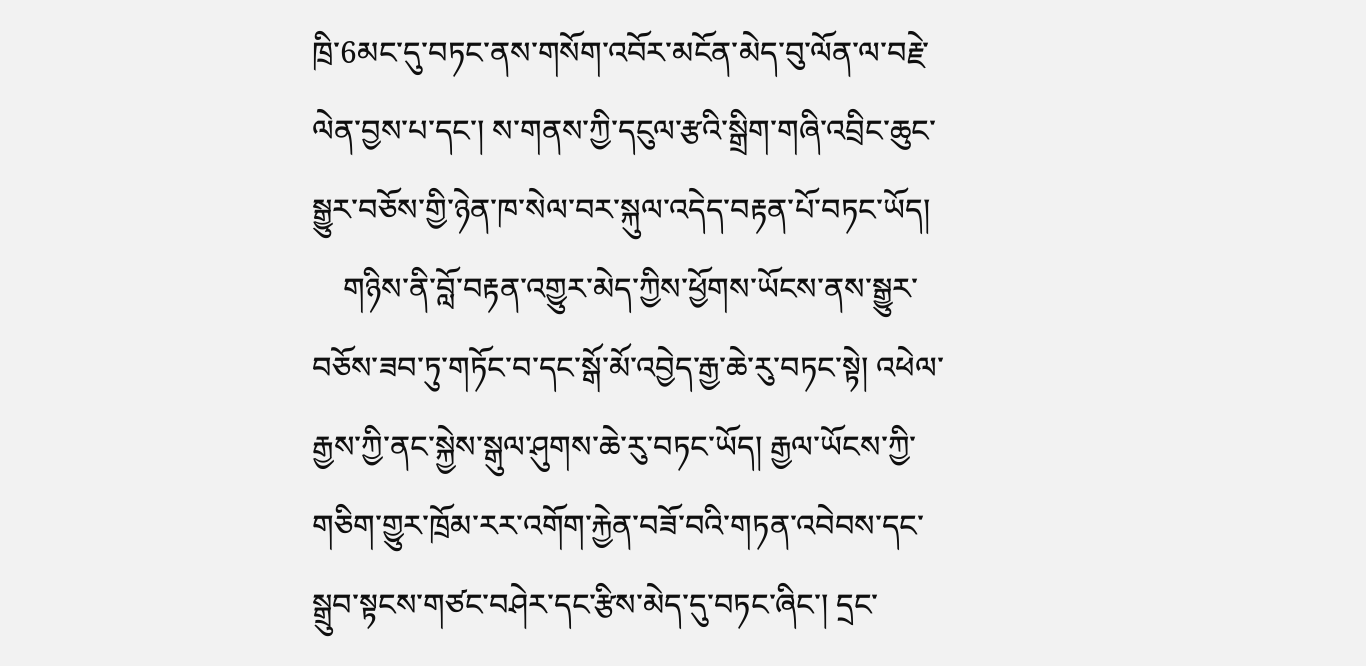ཁྲི་6མང་དུ་བཏང་ནས་གསོག་འབོར་མངོན་མེད་བུ་ལོན་ལ་བརྗེ་ལེན་བྱས་པ་དང་། ས་གནས་ཀྱི་དངུལ་རྩའི་སྒྲིག་གཞི་འབྲིང་ཆུང་སྒྱུར་བཅོས་གྱི་ཉེན་ཁ་སེལ་བར་སྐུལ་འདེད་བརྟན་པོ་བཏང་ཡོད།
    གཉིས་ནི་བློ་བརྟན་འགྱུར་མེད་ཀྱིས་ཕྱོགས་ཡོངས་ནས་སྒྱུར་བཅོས་ཟབ་ཏུ་གཏོང་བ་དང་སྒོ་མོ་འབྱེད་རྒྱ་ཆེ་རུ་བཏང་སྟེ། འཕེལ་རྒྱས་ཀྱི་ནང་སྐྱེས་སྒུལ་ཤུགས་ཆེ་རུ་བཏང་ཡོད། རྒྱལ་ཡོངས་ཀྱི་གཅིག་གྱུར་ཁྲོམ་རར་འགོག་རྐྱེན་བཟོ་བའི་གཏན་འབེབས་དང་སྒྲུབ་སྟངས་གཙང་བཤེར་དང་རྩིས་མེད་དུ་བཏང་ཞིང་། དྲང་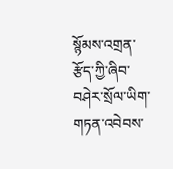སྙོམས་འགྲན་རྩོད་ཀྱི་ཞིབ་བཤེར་སྲོལ་ཡིག་གཏན་འབེབས་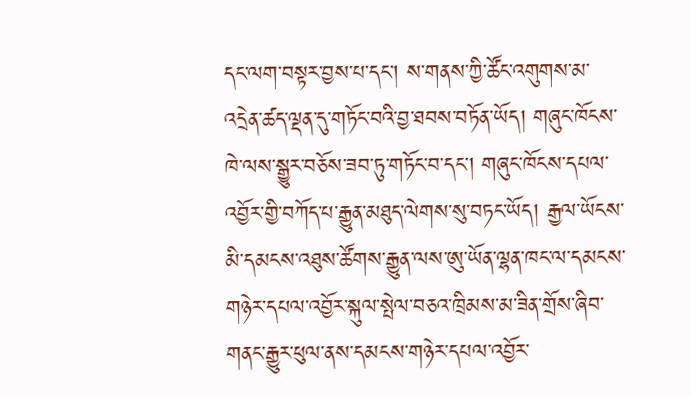དང་ལག་བསྟར་བྱས་པ་དང་། ས་གནས་ཀྱི་ཚོང་འགུགས་མ་འདྲེན་ཚད་ལྡན་དུ་གཏོང་བའི་བྱ་ཐབས་བཏོན་ཡོད། གཞུང་ཁོངས་ཁེ་ལས་སྒྱུར་བཅོས་ཟབ་ཏུ་གཏོང་བ་དང་། གཞུང་ཁོངས་དཔལ་འབྱོར་གྱི་བཀོད་པ་རྒྱུན་མཐུད་ལེགས་སུ་བཏང་ཡོད། རྒྱལ་ཡོངས་མི་དམངས་འཐུས་ཚོགས་རྒྱུན་ལས་ཨུ་ཡོན་ལྷན་ཁང་ལ་དམངས་གཉེར་དཔལ་འབྱོར་སྐུལ་སྤེལ་བཅའ་ཁྲིམས་མ་ཟིན་གྲོས་ཞིབ་གནང་རྒྱུར་ཕུལ་ནས་དམངས་གཉེར་དཔལ་འབྱོར་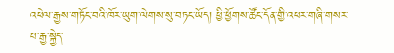འཕེལ་རྒྱས་གཏོང་བའི་ཁོར་ཡུག་ལེགས་སུ་བཏང་ཡོད། ཕྱི་ཕྱོགས་ཚོང་དོན་གྱི་འཕར་གཞི་གསར་པ་རྒྱ་སྐྱེད་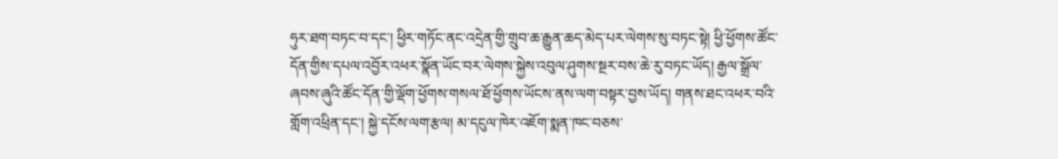ཧུར་ཐག་བཏང་བ་དང་། ཕྱིར་གཏོང་ནང་འདྲེན་གྱི་གྲུབ་ཆ་རྒྱུན་ཆད་མེད་པར་ལེགས་སུ་བཏང་སྟེ། ཕྱི་ཕྱོགས་ཚོང་དོན་གྱིས་དཔལ་འབྱོར་འཕར་སྣོན་ཡོང་བར་ལེགས་སྐྱེས་འབུལ་ཤུགས་སྔར་བས་ཆེ་རུ་བཏང་ཡོད། རྒྱལ་སྒྲོལ་ཞབས་ཞུའི་ཚོང་དོན་གྱི་ལྡོག་ཕྱོགས་གསལ་ཐོ་ཕྱོགས་ཡོངས་ནས་ལག་བསྟར་བྱས་ཡོད། གནས་ཐང་འཕར་བའི་གློག་འཕྲིན་དང་། སྐྱེ་དངོས་ལག་རྩལ། མ་དངུལ་ཁེར་འཇོག་སྨན་ཁང་བཅས་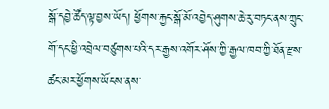སྒོ་དབྱེ་ཚོད་ལྟ་བྱས་ཡོད། ཕྱོགས་རྐྱང་སྒོ་མོ་འབྱེད་ཤུགས་ཆེ་རུ་བཏང་ནས་ཀྲུང་གོ་དང་ཕྱི་འབྲེལ་བཙུགས་པའི་དར་རྒྱས་འགོར་ཤོས་ཀྱི་རྒྱལ་ཁབ་ཀྱི་ཐོན་རྫས་ཚང་མར་ཕྱོགས་ཡོངས་ནས་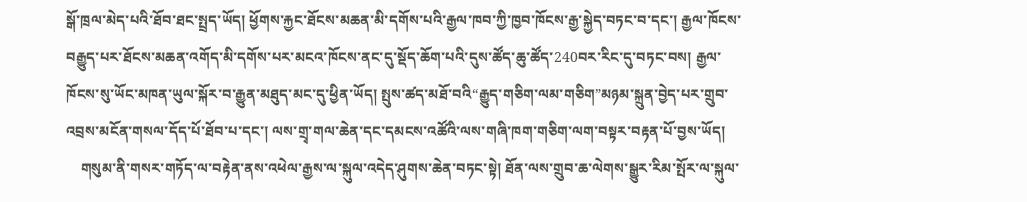སྒོ་ཁྲལ་མེད་པའི་ཐོབ་ཐང་སྤྲད་ཡོད། ཕྱོགས་རྐྱང་ཐོངས་མཆན་མི་དགོས་པའི་རྒྱལ་ཁབ་ཀྱི་ཁྱབ་ཁོངས་རྒྱ་སྐྱེད་བཏང་བ་དང་། རྒྱལ་ཁོངས་བརྒྱུད་པར་ཐོངས་མཆན་འགོད་མི་དགོས་པར་མངའ་ཁོངས་ནང་དུ་སྡོད་ཆོག་པའི་དུས་ཚོད་ཆུ་ཚོད་240བར་རིང་དུ་བཏང་བས། རྒྱལ་ཁོངས་སུ་ཡོང་མཁན་ཡུལ་སྐོར་བ་རྒྱུན་མཐུད་མང་དུ་ཕྱིན་ཡོད། སྤུས་ཚད་མཐོ་བའི“རྒྱུད་གཅིག་ལམ་གཅིག”མཉམ་སྐྲུན་བྱེད་པར་གྲུབ་འབྲས་མངོན་གསལ་དོད་པོ་ཐོབ་པ་དང་། ལས་གྲྭ་གལ་ཆེན་དང་དམངས་འཚོའི་ལས་གཞི་ཁག་གཅིག་ལག་བསྟར་བརྟན་པོ་བྱས་ཡོད།
    གསུམ་ནི་གསར་གཏོད་ལ་བརྟེན་ནས་འཕེལ་རྒྱས་ལ་སྐུལ་འདེད་ཤུགས་ཆེན་བཏང་སྟེ། ཐོན་ལས་གྲུབ་ཆ་ལེགས་སྒྱུར་རིམ་སྤོར་ལ་སྐུལ་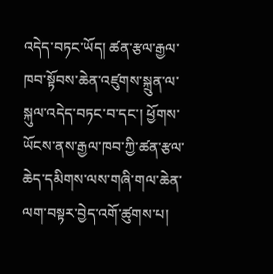འདེད་བཏང་ཡོད། ཚན་རྩལ་རྒྱལ་ཁབ་སྟོབས་ཆེན་འཛུགས་སྐྲུན་ལ་སྐུལ་འདེད་བཏང་བ་དང་། ཕྱོགས་ཡོངས་ནས་རྒྱལ་ཁབ་ཀྱི་ཚན་རྩལ་ཆེད་དམིགས་ལས་གཞི་གལ་ཆེན་ལག་བསྟར་བྱེད་འགོ་ཚུགས་པ།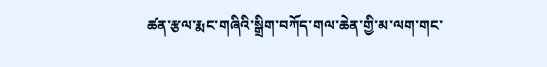ཚན་རྩལ་རྨང་གཞིའི་སྒྲིག་བཀོད་གལ་ཆེན་གྱི་མ་ལག་གང་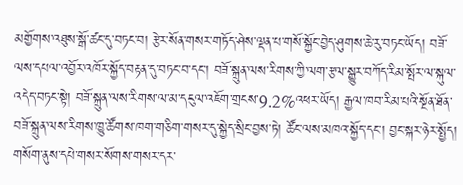མགྱོགས་འཐུས་སྒོ་ཚང་དུ་བཏང་བ། རྩེར་སོན་གསར་གཏོད་ཤེས་ལྡན་པ་གསོ་སྐྱོང་བྱེད་ཤུགས་ཆེ་རུ་བཏང་ཡོད། བཟོ་ལས་དཔལ་འབྱོར་འཁོར་སྐྱོད་བརྟན་དུ་བཏང་བ་དང་། བཟོ་སྐྲུན་ལས་རིགས་ཀྱི་ལག་རྩལ་སྒྱུར་བཀོད་རིམ་སྤོར་ལ་སྐུལ་འདེད་བཏང་སྟེ། བཟོ་སྐྲུན་ལས་རིགས་ལ་མ་དངུལ་འཇོག་གྲངས་9.2%འཕར་ཡོད། རྒྱལ་ཁབ་རིམ་པའི་སྔོན་ཐོན་བཟོ་སྐྲུན་ལས་རིགས་ཁྱུ་ཚོགས་ཁག་གཅིག་གསར་དུ་སྐྱེད་སྲིང་བྱས་ཏེ། ཚོང་ལས་མཁའ་སྐྱོད་དང་། བྱང་སྐར་ཉེར་སྤྱོད། གསོག་ནུས་དཔེ་གསར་སོགས་གསར་དར་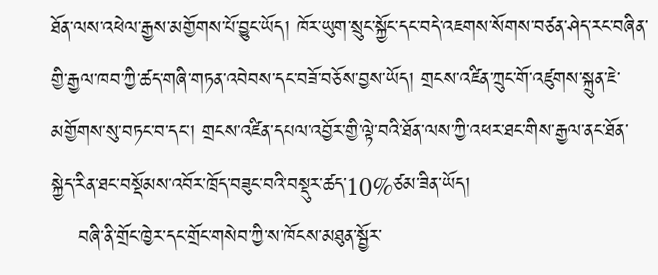ཐོན་ལས་འཕེལ་རྒྱས་མགྱོགས་པོ་བྱུང་ཡོད། ཁོར་ཡུག་སྲུང་སྐྱོང་དང་བདེ་འཇགས་སོགས་བཙན་ཤེད་རང་བཞིན་གྱི་རྒྱལ་ཁབ་ཀྱི་ཚད་གཞི་གཏན་འབེབས་དང་བཟོ་བཅོས་བྱས་ཡོད། གྲངས་འཛིན་ཀྲུང་གོ་འཛུགས་སྐྲུན་ཇེ་མགྱོགས་སུ་བཏང་བ་དང་། གྲངས་འཛིན་དཔལ་འབྱོར་གྱི་ལྟེ་བའི་ཐོན་ལས་ཀྱི་འཕར་ཐང་གིས་རྒྱལ་ནང་ཐོན་སྐྱེད་རིན་ཐང་བསྡོམས་འབོར་ཁྲོད་བཟུང་བའི་བསྡུར་ཚད་10%ཙམ་ཟིན་ཡོད།
    བཞི་ནི་གྲོང་ཁྱེར་དང་གྲོང་གསེབ་ཀྱི་ས་ཁོངས་མཐུན་སྦྱོར་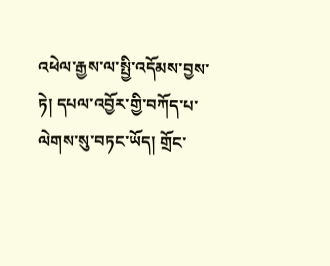འཕེལ་རྒྱས་ལ་སྤྱི་འདོམས་བྱས་ཏེ། དཔལ་འབྱོར་གྱི་བཀོད་པ་ལེགས་སུ་བཏང་ཡོད། གྲོང་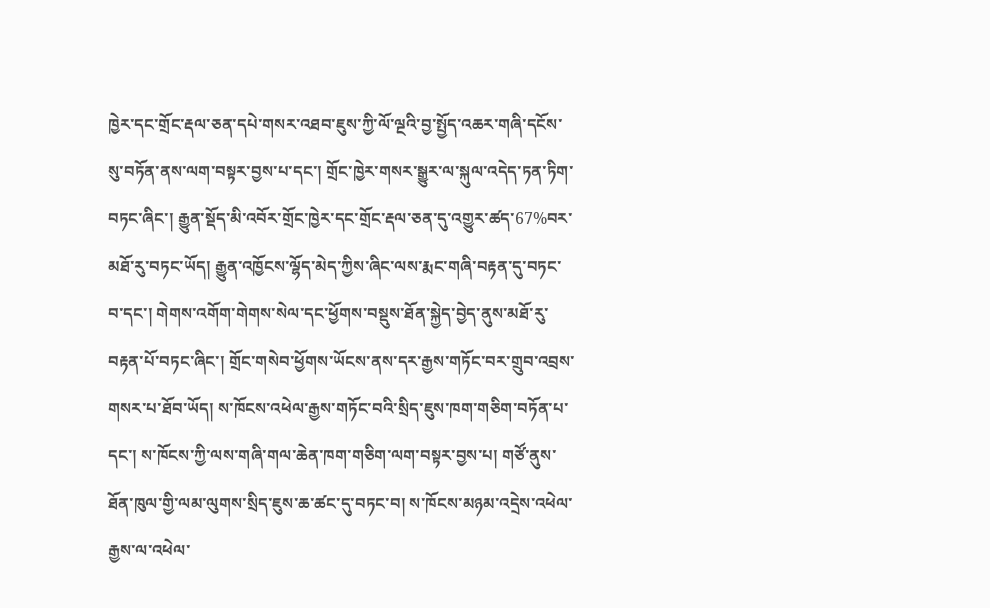ཁྱེར་དང་གྲོང་རྡལ་ཅན་དཔེ་གསར་འཐབ་ཇུས་ཀྱི་ལོ་ལྔའི་བྱ་སྤྱོད་འཆར་གཞི་དངོས་སུ་བཏོན་ནས་ལག་བསྟར་བྱས་པ་དང་། གྲོང་ཁྱེར་གསར་སྒྱུར་ལ་སྐུལ་འདེད་ཏན་ཏིག་བཏང་ཞིང་། རྒྱུན་སྡོད་མི་འབོར་གྲོང་ཁྱེར་དང་གྲོང་རྡལ་ཅན་དུ་འགྱུར་ཚད་67%བར་མཐོ་རུ་བཏང་ཡོད། རྒྱུན་འཁྱོངས་ལྷོད་མེད་ཀྱིས་ཞིང་ལས་རྨང་གཞི་བརྟན་དུ་བཏང་བ་དང་། གེགས་འགོག་གེགས་སེལ་དང་ཕྱོགས་བསྡུས་ཐོན་སྐྱེད་བྱེད་ནུས་མཐོ་རུ་བརྟན་པོ་བཏང་ཞིང་། གྲོང་གསེབ་ཕྱོགས་ཡོངས་ནས་དར་རྒྱས་གཏོང་བར་གྲུབ་འབྲས་གསར་པ་ཐོབ་ཡོད། ས་ཁོངས་འཕེལ་རྒྱས་གཏོང་བའི་སྲིད་ཇུས་ཁག་གཅིག་བཏོན་པ་དང་། ས་ཁོངས་ཀྱི་ལས་གཞི་གལ་ཆེན་ཁག་གཅིག་ལག་བསྟར་བྱས་པ། གཙོ་ནུས་ཐོན་ཁུལ་གྱི་ལམ་ལུགས་སྲིད་ཇུས་ཆ་ཚང་དུ་བཏང་བ། ས་ཁོངས་མཉམ་འདྲེས་འཕེལ་རྒྱས་ལ་འཕེལ་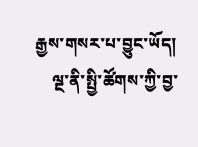རྒྱས་གསར་པ་བྱུང་ཡོད།
    ལྔ་ནི་སྤྱི་ཚོགས་ཀྱི་བྱ་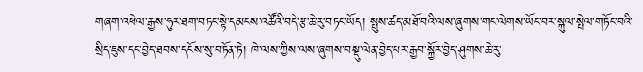གཞག་འཕེལ་རྒྱས་ཧུར་ཐག་བཏང་སྟེ་དམངས་འཚོའི་བདེ་རྩ་ཆེ་རུ་བཏང་ཡོད། སྤུས་ཚད་མཐོ་བའི་ལས་ཞུགས་གང་ལེགས་ཡོང་བར་སྐུལ་སྤེལ་གཏོང་བའི་སྲིད་ཇུས་དང་བྱེད་ཐབས་དངོས་སུ་བཏོན་ཏེ། ཁེ་ལས་ཀྱིས་ལས་ཞུགས་བསྡུ་ལེན་བྱེད་པར་རྒྱབ་སྐྱོར་བྱེད་ཤུགས་ཆེ་རུ་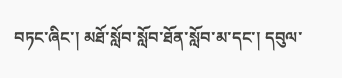བཏང་ཞིང་། མཐོ་སློབ་སློབ་ཐོན་སློབ་མ་དང་། དབུལ་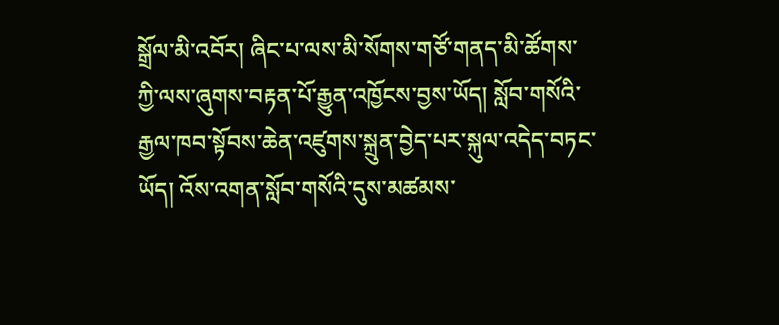སྒྲོལ་མི་འབོར། ཞིང་པ་ལས་མི་སོགས་གཙོ་གནད་མི་ཚོགས་ཀྱི་ལས་ཞུགས་བརྟན་པོ་རྒྱུན་འཁྱོངས་བྱས་ཡོད། སློབ་གསོའི་རྒྱལ་ཁབ་སྟོབས་ཆེན་འཛུགས་སྐྲུན་བྱེད་པར་སྐུལ་འདེད་བཏང་ཡོད། འོས་འགན་སློབ་གསོའི་དུས་མཚམས་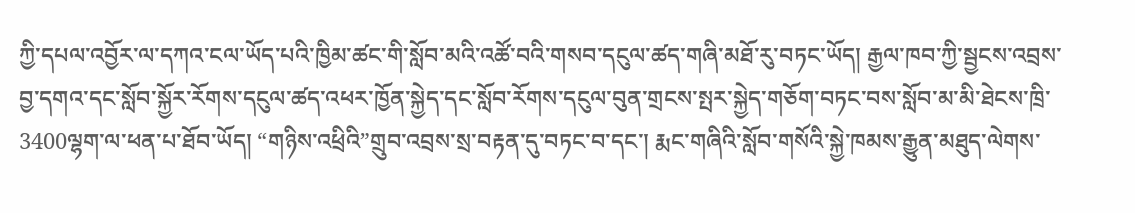ཀྱི་དཔལ་འབྱོར་ལ་དཀའ་ངལ་ཡོད་པའི་ཁྱིམ་ཚང་གི་སློབ་མའི་འཚོ་བའི་གསབ་དངུལ་ཚད་གཞི་མཐོ་རུ་བཏང་ཡོད། རྒྱལ་ཁབ་ཀྱི་སྦྱངས་འབྲས་བྱ་དགའ་དང་སློབ་སྐྱོར་རོགས་དངུལ་ཚད་འཕར་ཁྱོན་སྐྱེད་དང་སློབ་རོགས་དངུལ་བུན་གྲངས་སྤར་སྐྱེད་གཅོག་བཏང་བས་སློབ་མ་མི་ཐེངས་ཁྲི་3400ལྷག་ལ་ཕན་པ་ཐོབ་ཡོད། “གཉིས་འཕྲིའི”གྲུབ་འབྲས་སྲ་བརྟན་དུ་བཏང་བ་དང་། རྨང་གཞིའི་སློབ་གསོའི་སྐྱེ་ཁམས་རྒྱུན་མཐུད་ལེགས་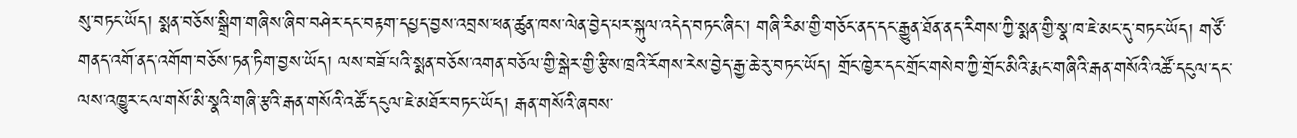སུ་བཏང་ཡོད། སྨན་བཅོས་སྒྲིག་གཞིས་ཞིབ་བཤེར་དང་བརྟག་དཔྱད་བྱས་འབྲས་ཕན་ཚུན་ཁས་ལེན་བྱེད་པར་སྐུལ་འདེད་བཏང་ཞིང་། གཞི་རིམ་གྱི་གཅོང་ནད་དང་རྒྱུན་ཐོན་ནད་རིགས་ཀྱི་སྨན་གྱི་སྣ་ཁ་ཇེ་མང་དུ་བཏང་ཡོད། གཙོ་གནད་འགོ་ནད་འགོག་བཅོས་ཏན་ཏིག་བྱས་ཡོད། ལས་བཟོ་པའི་སྨན་བཅོས་འགན་བཅོལ་གྱི་སྒེར་གྱི་རྩིས་ཁྲའི་རོགས་རེས་བྱེད་རྒྱ་ཆེ་རུ་བཏང་ཡོད། གྲོང་ཁྱེར་དང་གྲོང་གསེབ་ཀྱི་གྲོང་མིའི་རྨང་གཞིའི་རྒན་གསོའི་འཚོ་དངུལ་དང་ལས་འཁྱུར་ངལ་གསོ་མི་སྣའི་གཞི་རྩའི་རྒན་གསོའི་འཚོ་དངུལ་ཇེ་མཐོར་བཏང་ཡོད། རྒན་གསོའི་ཞབས་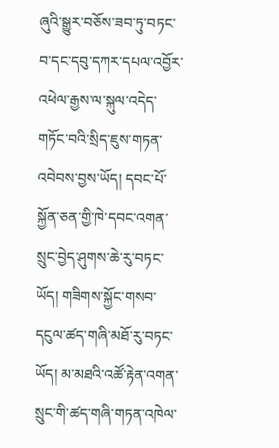ཞུའི་སྒྱུར་བཅོས་ཟབ་ཏུ་བཏང་བ་དང་དབུ་དཀར་དཔལ་འབྱོར་འཕེལ་རྒྱས་ལ་སྐུལ་འདེད་གཏོང་བའི་སྲིད་ཇུས་གཏན་འབེབས་བྱས་ཡོད། དབང་པོ་སྐྱོན་ཅན་གྱི་ཁེ་དབང་འགན་སྲུང་བྱེད་ཤུགས་ཆེ་རུ་བཏང་ཡོད། གཟིགས་སྐྱོང་གསབ་དངུལ་ཚད་གཞི་མཐོ་རུ་བཏང་ཡོད། མ་མཐའི་འཚོ་རྟེན་འགན་སྲུང་གི་ཚད་གཞི་གཏན་འཁེལ་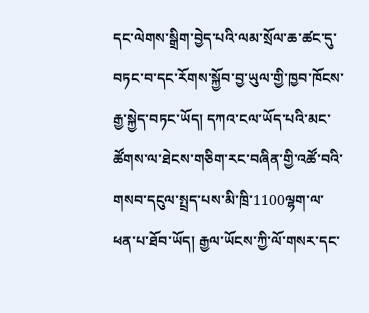དང་ལེགས་སྒྲིག་བྱེད་པའི་ལམ་སྲོལ་ཆ་ཚང་དུ་བཏང་བ་དང་རོགས་སྐྱོབ་བྱ་ཡུལ་གྱི་ཁྱབ་ཁོངས་རྒྱ་སྐྱེད་བཏང་ཡོད། དཀའ་ངལ་ཡོད་པའི་མང་ཚོགས་ལ་ཐེངས་གཅིག་རང་བཞིན་གྱི་འཚོ་བའི་གསབ་དངུལ་སྤྲད་པས་མི་ཁྲི་1100ལྷག་ལ་ཕན་པ་ཐོབ་ཡོད། རྒྱལ་ཡོངས་ཀྱི་ལོ་གསར་དང་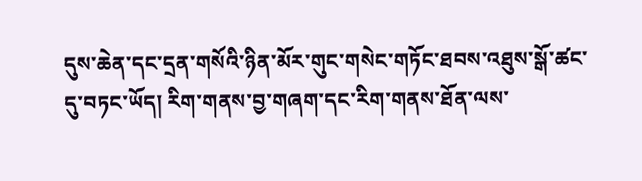དུས་ཆེན་དང་དྲན་གསོའི་ཉིན་མོར་གུང་གསེང་གཏོང་ཐབས་འཐུས་སྒོ་ཚང་དུ་བཏང་ཡོད། རིག་གནས་བྱ་གཞག་དང་རིག་གནས་ཐོན་ལས་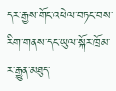དར་རྒྱས་གོང་འཕེལ་བཏང་བས་རིག་གནས་དང་ཡུལ་སྐོར་ཁྲོམ་ར་རྒྱུན་མཐུད་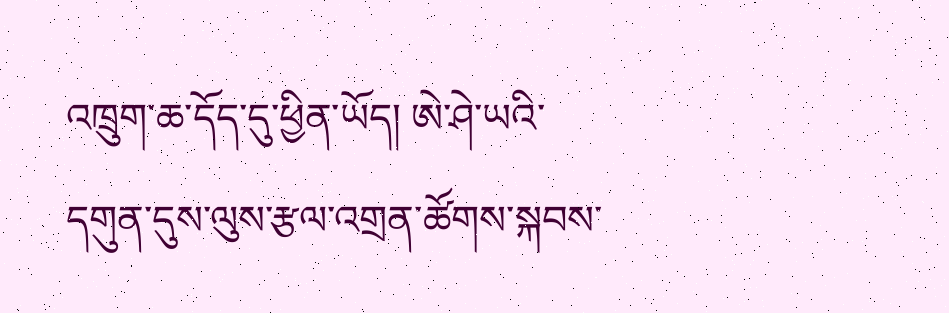འཁྲུག་ཆ་དོད་དུ་ཕྱིན་ཡོད། ཨེ་ཤེ་ཡའི་དགུན་དུས་ལུས་རྩལ་འགྲན་ཚོགས་སྐབས་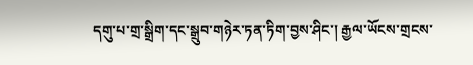དགུ་པ་གྲ་སྒྲིག་དང་སྒྲུབ་གཉེར་ཏན་ཏིག་བྱས་ཤིང་། རྒྱལ་ཡོངས་གྲངས་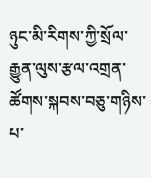ཉུང་མི་རིགས་ཀྱི་སྲོལ་རྒྱུན་ལུས་རྩལ་འགྲན་ཚོགས་སྐབས་བཅུ་གཉིས་པ་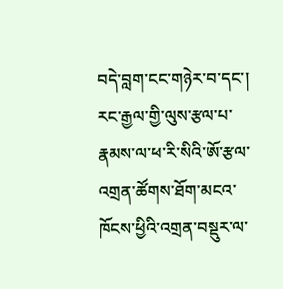བདེ་བླག་ངང་གཉེར་བ་དང་། རང་རྒྱལ་གྱི་ལུས་རྩལ་པ་རྣམས་ལ་ཕ་རི་སིའི་ཨོ་རྩལ་འགྲན་ཚོགས་ཐོག་མངའ་ཁོངས་ཕྱིའི་འགྲན་བསྡུར་ལ་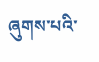ཞུགས་པའི་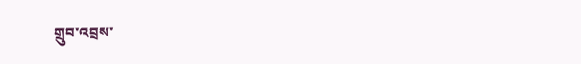གྲུབ་འབྲས་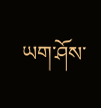ཡག་ཤོས་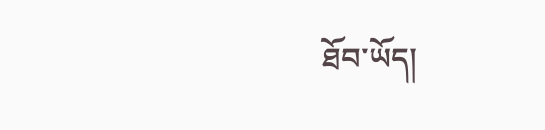ཐོབ་ཡོད།